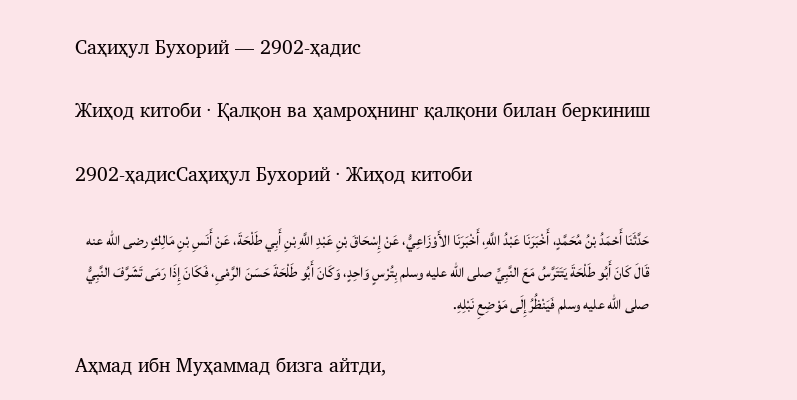Саҳиҳул Бухорий — 2902-ҳадис

Жиҳод китоби · Қалқон ва ҳамроҳнинг қалқони билан беркиниш

2902-ҳадисСаҳиҳул Бухорий · Жиҳод китоби

حَدَّثَنَا أَحْمَدُ بْنُ مُحَمَّدٍ، أَخْبَرَنَا عَبْدُ اللَّهِ، أَخْبَرَنَا الأَوْزَاعِيُّ، عَنْ إِسْحَاقَ بْنِ عَبْدِ اللَّهِ بْنِ أَبِي طَلْحَةَ، عَنْ أَنَسِ بْنِ مَالِكٍ رضى الله عنه قَالَ كَانَ أَبُو طَلْحَةَ يَتَتَرَّسُ مَعَ النَّبِيِّ صلى الله عليه وسلم بِتُرْسٍ وَاحِدٍ، وَكَانَ أَبُو طَلْحَةَ حَسَنَ الرَّمْىِ، فَكَانَ إِذَا رَمَى تَشَرَّفَ النَّبِيُّ صلى الله عليه وسلم فَيَنْظُرُ إِلَى مَوْضِعِ نَبْلِهِ.

Аҳмад ибн Муҳаммад бизга айтди,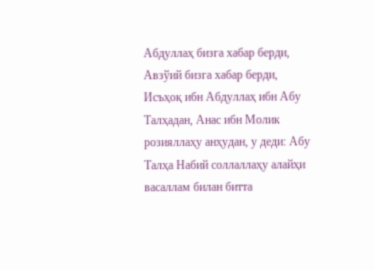Абдуллаҳ бизга хабар берди, Авзўий бизга хабар берди, Исъҳоқ ибн Абдуллаҳ ибн Абу Талҳадан, Анас ибн Молик розияллаҳу анҳудан, у деди: Абу Талҳа Набий соллаллаҳу алайҳи васаллам билан битта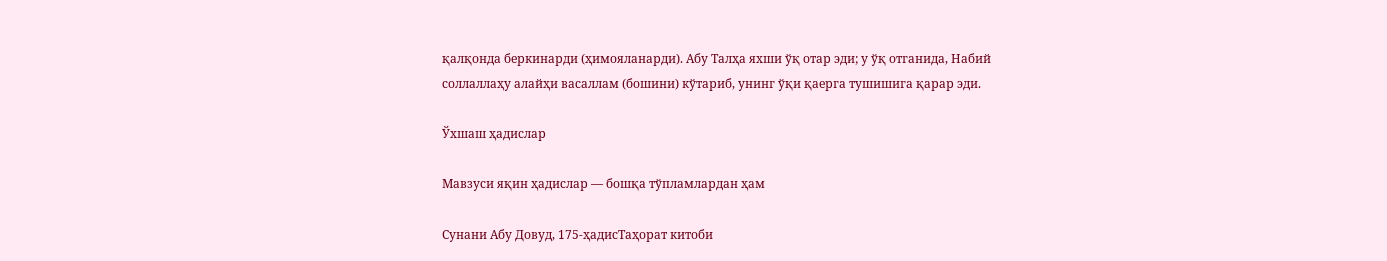қалқонда беркинарди (ҳимояланарди). Абу Талҳа яхши ўқ отар эди; у ўқ отганида, Набий соллаллаҳу алайҳи васаллам (бошини) кўтариб, унинг ўқи қаерга тушишига қарар эди.

Ўхшаш ҳадислар

Мавзуси яқин ҳадислар — бошқа тўпламлардан ҳам

Сунани Абу Довуд, 175-ҳадисТаҳорат китоби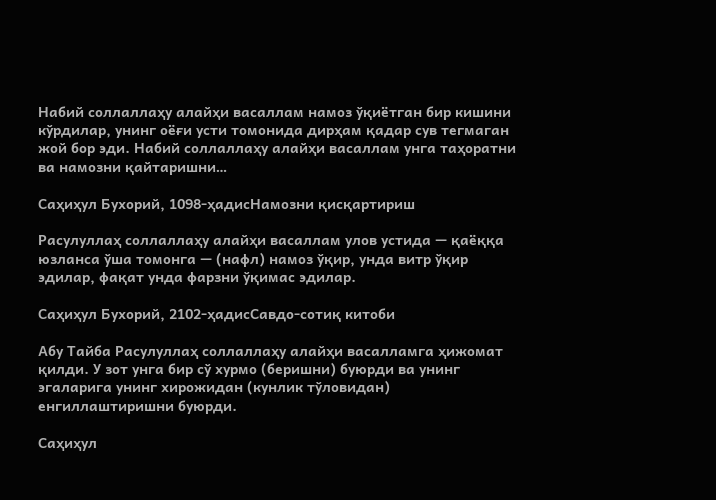Набий соллаллаҳу алайҳи васаллам намоз ўқиётган бир кишини кўрдилар, унинг оёғи усти томонида дирҳам қадар сув тегмаган жой бор эди. Набий соллаллаҳу алайҳи васаллам унга таҳоратни ва намозни қайтаришни…

Саҳиҳул Бухорий, 1098-ҳадисНамозни қисқартириш

Расулуллаҳ соллаллаҳу алайҳи васаллам улов устида — қаёққа юзланса ўша томонга — (нафл) намоз ўқир, унда витр ўқир эдилар, фақат унда фарзни ўқимас эдилар.

Саҳиҳул Бухорий, 2102-ҳадисСавдо-сотиқ китоби

Абу Тайба Расулуллаҳ соллаллаҳу алайҳи васалламга ҳижомат қилди. У зот унга бир сў хурмо (беришни) буюрди ва унинг эгаларига унинг хирожидан (кунлик тўловидан) енгиллаштиришни буюрди.

Саҳиҳул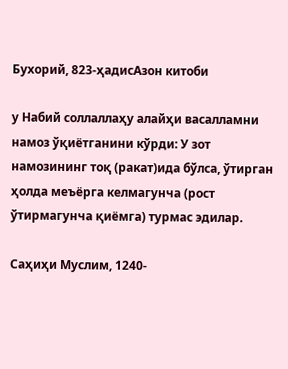Бухорий, 823-ҳадисАзон китоби

у Набий соллаллаҳу алайҳи васалламни намоз ўқиётганини кўрди: У зот намозининг тоқ (ракат)ида бўлса, ўтирган ҳолда меъёрга келмагунча (рост ўтирмагунча қиёмга) турмас эдилар.

Саҳиҳи Муслим, 1240-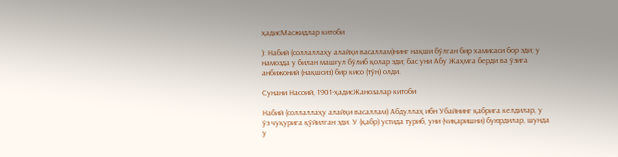ҳадисМасжидлар китоби

): Набий (соллаллаҳу алайҳи васаллам)нинг нақши бўлган бир хамисаси бор эди; у намозда у билан машғул бўлиб қолар эди; бас уни Абу Жаҳмга берди ва ўзига анбижоний (нақшсиз) бир кисо (тўн) олди.

Сунани Насоий, 1901-ҳадисЖанозалар китоби

Набий (соллаллаҳу алайҳи васаллам) Абдуллаҳ ибн Убайнинг қабрига келдилар, у ўз чуқурига қўйилган эди. У (қабр) устида туриб, уни (чиқаришни) буюрдилар, шунда у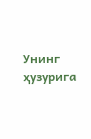Унинг ҳузурига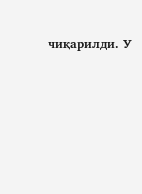чиқарилди. У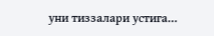уни тиззалари устига…